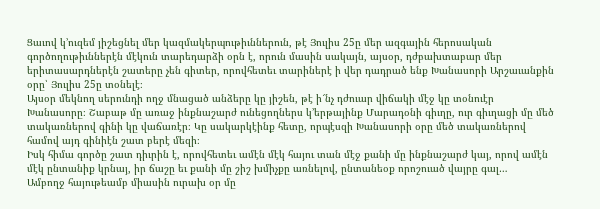Ցաւով կ՚ուզեմ յիշեցնել մեր կազմակերպութիւններուն, թէ Յուլիս 25ը մեր ազգային հերոսական գործողութիւններէն մէկուն տարեդարձի օրն է, որուն մասին սակայն, այսօր, դժբախտաբար մեր երիտասարդներէն շատերը չեն գիտեր, որովհետեւ տարիներէ ի վեր դադրած ենք Խանասորի Արշաւանքին օրը՝ Յուլիս 25ը տօնելէ։
Այսօր մեկնող սերունդի ողջ մնացած անձերը կը յիշեն, թէ ի՜նչ դժուար վիճակի մէջ կը տօնուէր Խանասորը։ Շաբաթ մը առաջ ինքնաշարժ ունեցողներս կ՚երթայինք Մարադօնի գիւղը, ուր գիւղացի մը մեծ տակառներով գինի կը վաճառէր։ Կը սակարկէինք հետը, որպէսզի Խանասորի օրը մեծ տակառներով համով այդ գինիէն շատ բերէ մեզի։
Իսկ հիմա գործը շատ դիւրին է, որովհետեւ ամէն մէկ հայու տան մէջ քանի մը ինքնաշարժ կայ, որով ամէն մէկ ընտանիք կրնայ, իր ճաշը եւ քանի մը շիշ խմիչքը առնելով, ընտանեօք որոշուած վայրը գալ…
Ամբողջ հայութեամբ միասին ուրախ օր մը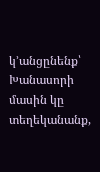կ՚անցընենք՝ Խանասորի մասին կը տեղեկանանք,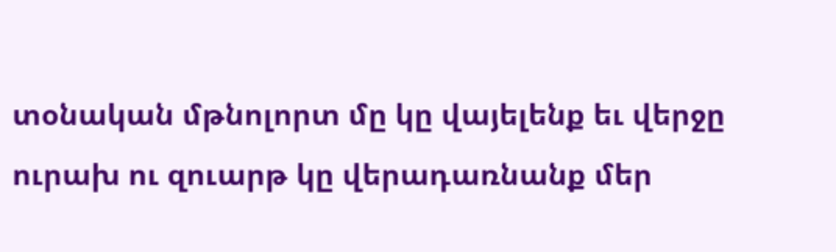տօնական մթնոլորտ մը կը վայելենք եւ վերջը ուրախ ու զուարթ կը վերադառնանք մեր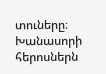տուները։
Խանասորի հերոսներն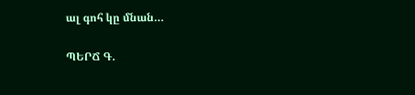ալ գոհ կը մնան…

ՊԵՐՃ Գ.